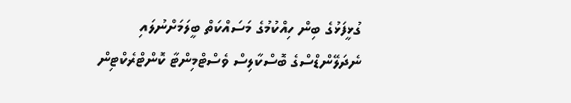ގުޅީފަޅުގެ ބިން ހިއްކުމުގެ މަސައްކަތް ބީލަމަށްނުލައި ނެދަލޭންޑްސްގެ ބޮސްކާލިސް ވެސްޓްމިންޓާ ކޮންޓްރެކްޓިން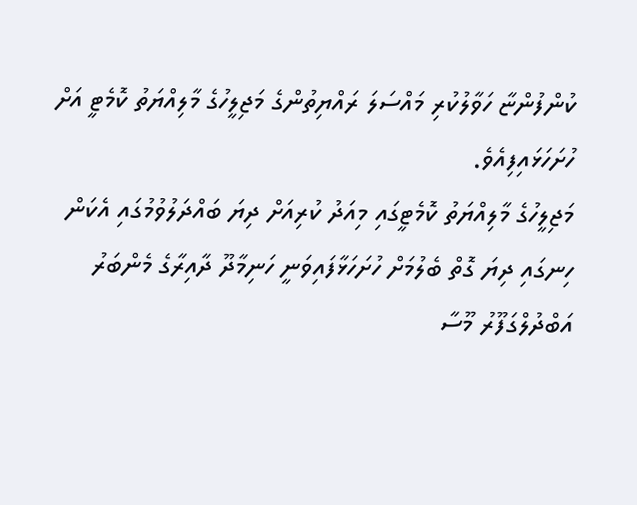ކުންފުންޏާ ހަވާލުކުރި މައްސަލަ ރައްޔިތުންގެ މަޖިލީހުގެ މާލިއްޔަތު ކޮމެޓީ އަށް ހުށަހަޅައިފިއެވެ.
މަޖިލީހުގެ މާލިއްޔަތު ކޮމެޓީގައި މިއަދު ކުރިއަށް ދިޔަ ބައްދަލުވުމުގައި އެކަން ހިނގައި ދިޔަ ގޮތް ބެލުމަށް ހުށަހަޅާފައިވަނީ ހަނިމާދޫ ދާއިރާގެ މެންބަރު އަބްދުލްގަފޫރު މޫސާ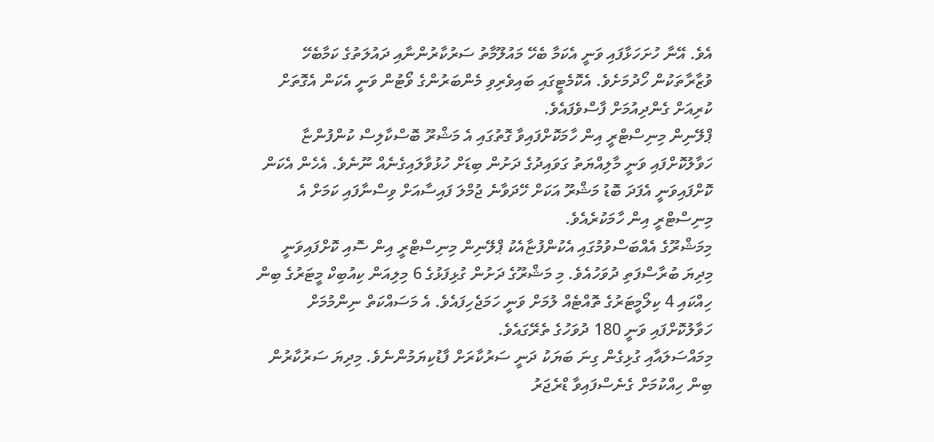އެވެ. އޭނާ ހުށަހަޅާފައި ވަނީ އެކަމާ ބެހޭ މައުލޫމާތު ސަރުކާރުންނާއި ދައުލަތުގެ ކަމާބެހޭ ވުޒާރާތަކުން ހޯދުމަށެވެ. އެކޮމެޓީގައި ބައިވެރިވި މެންބަރުންގެ ވޯޓުން ވަނީ އެކަން އެގޮތަށް ކުރިއަށް ގެންދިއުމަށް ފާސްވެފައެވެ.
ޕްލޭނިން މިނިސްޓްރީ އިން ހާމަކޮށްފައިވާ ގޮތުގައި އެ މަޝްރޫ ބޮސްކާލިސް ކުންފުންޏާ ހަވާލުކޮށްފައި ވަނީ މާލިއްޔަތު ގަވައިދުގެ ދަށުން ބިޑަށް ހުޅުވާލައިގެނެއް ނޫނެވެ. އެހެން އެކަން ކޮށްފައިވަނީ އެފަދަ ބޮޑު މަޝްރޫ އަކަށް ހޭދަވާނެ ޖުމްލަ ފައިސާއަށް ވިސްނާފައި ކަމަށް އެ މިނިސްޓްރީ އިން ހާމަކުރެއެވެ.
މިމަޝްރޫގެ އެއްބަސްވުމުގައި އެކުންފުޏާއެކު ޕްލޭނިން މިނިސްޓްރީ އިން ސޮއި ކޮށްފައިވަނީ މިދިޔަ ބުރާސްފަތި ދުވަހުއެވެ. މި މަޝްރޫގެ ދަށުން ގުޅިފަޅުގެ 6 މިލިއަން ކިއުބިކް މީޓަރުގެ ބިން ހިއްކައި 4 ކިލޯމީޓަރުގެ ތޮއްޓެއް ލުމަށް ވަނީ ހަމަޖެހިފައެވެ. އެ މަސައްކަތް ނިންމުމަށް ހަވާލުކޮށްފައި ވަނީ 180 ދުވަހުގެ ތެރޭގައެވެ.
މިމައްސަލައާއި ގުޅިގެން ގިނަ ބަޔަކު ދަނީ ސަރުކާރަށް ފާޑުކިޔަމުންނެވެ. މިދިޔަ ސަރުކާރުން ބިން ހިއްކުމަށް ގެނެސްފައިވާ ޑްރެޖަރު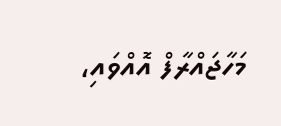މަހާޖައްރާފް އޮއްވައި،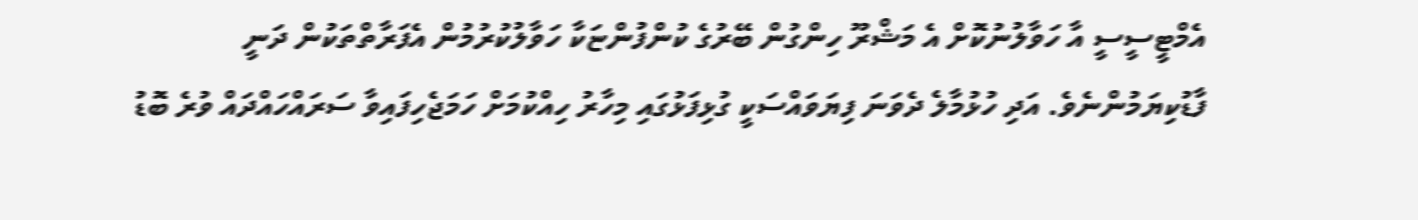އެމްޓީސީސީ އާ ހަވާލުނުކޮށް އެ މަޝްރޫ ހިންގުން ބޭރުގެ ކުންފުންޏަކާ ހަވާލުކުރުމުން އެފަރާތްތަކުން ދަނީ ފާޑުކިޔަމުންނެވެ. އަދި ހުޅުމާލެ ދެވަނަ ފިޔަވައްސަކީ ގުޅިފަޅުގައި މިހާރު ހިއްކުމަށް ހަމަޖެހިފައިވާ ސަރައްހައްދައް ވުރެ ބޮޑު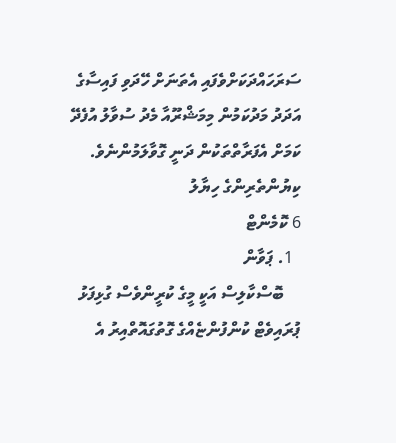ސަރަހައްދަކަށްވެފައި އެތަނަށް ހޭދަވި ފައިސާގެ އަދަދު މަދުކަމުން މިމަޝްރޫއާ މެދު ސުވާލު އުފެދޭ ކަމަށް އެފަރާތްތަކުން ދަނީ ގޮވާލަމުންނެވެ.
ކިޔުންތެރިންގެ ހިޔާލު
6 ކޮމެންޓް
  1. ޕަވާން
    ބޮސްކާލިސް އަކީ މީގެ ކުރީންވެސް ގުޅިފަޅު ޕުރައިވެޓް ކުންފުންޏެއްގެ ގޮތުގައޮތްއިރު އެ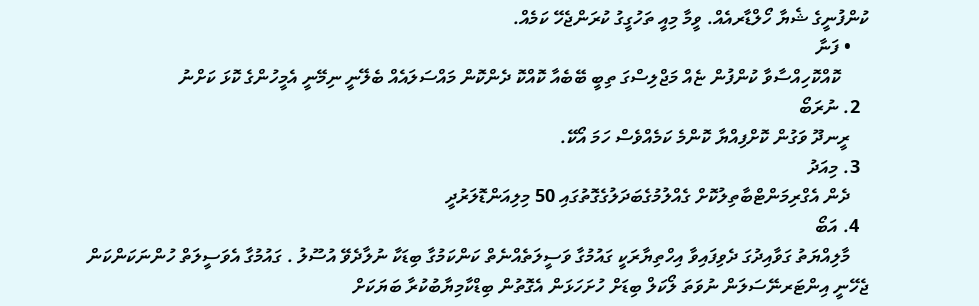ކުންފުނީގެ ޝެޔާ ހޯލްޑާރއެއް. ވީމާ މިއީ ތަހުގީގު ކުރަންޖެހޭ ކަމެއް.
    • ފަނާ
      ކޮއްކޮހިއްސާވާ ކުންފުން ޏެއް މަޖްލިސްގަ ތިބީ ބޭބެއާ ކޮއްކޮ ދެންކޮން މައްސަލައެއް ބެލޭނީ ނިމޭނީ އެމީހުންގެ ކޮޅަ ކަށްނު
  2. ނުރަބޯ
    ރީނދޫ ވަގުން ކޮށްފިއްޔާ ކޮންމެ ކަމެއްވެސް ހަމަ އޯކޭ.
  3. މިއަދު
    ދެން އެގްރިމަންޓްބާތިލުކޮށް ގެއްލުމުގެބަދަލުގެގޮތުގައި 50 މިލިއަންޑޮލަރުދީ
  4. އަބޯ
    މާލިއްޔަތު ގަވާއިދުގަ ދެވިފައިވާ އިހްތިޔާރަކީ ގައުމުގާ ވަސީލަތެއްނެތް ކަންކަމުގާ ބިޑަކާ ނުލާދެވޭ އުސޫލު . ގައުމުގާ އެވަސީލަތް ހުންނަކަންކަން ޖެހޭނީ އިންޓަރނޭސަލަން ނުވަތަ ލޯކަލް ބިޑަށް ހުށަހަޅަން އެގޮތުން ބިޑްކާމިޔާބުކުރާ ބަޔަކަށް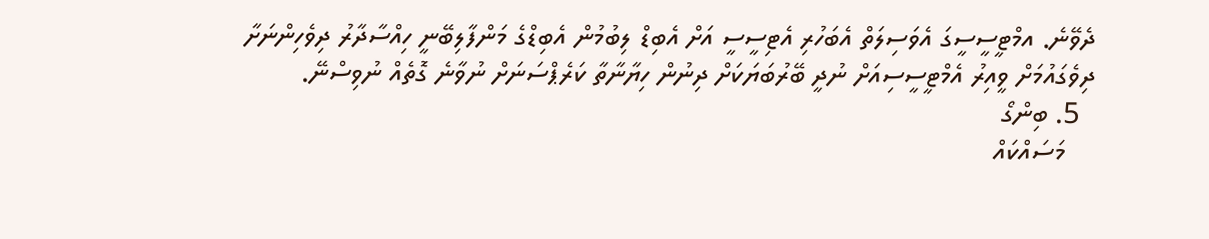ދެވޭނެ. އމްޓީސީސީގަ އެވަސިލަތް އެބަހުރި އެޓިސީސީ އަށް އެބިޑް ލިބުމުން އެބިޑްގެ މަންފާލިބޭނީ ހިއްސާދާރު ދިވެހިންނަށާ ދިވެގައުމަށް ވީއިރު އެމްޓީސީސިއަށް ނުދީ ބޭރުބަޔަކަށް ދިނުން ހިޔާނާތާ ކަރެޕްސަނަށް ނުވާނެ ގޮތެއް ނުވިސްނޭ.
  5. ބިންގޯ
    މަސައްކައް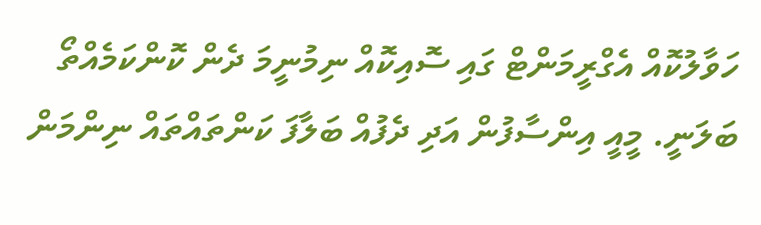ހަވާލުކޮއް އެގްރީމަންޓް ގައި ސޮއިކޮއް ނިމުނީމަ ދެން ކޮންކަމެއްތޯ ބަލަނީ. މީއީ އިންސާފުން އަދި ދެފުއް ބަލާފަ ކަންތައްތައް ނިންމަން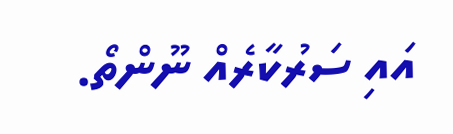އައި ސަރުކާރެއް ނޫންތޯ.